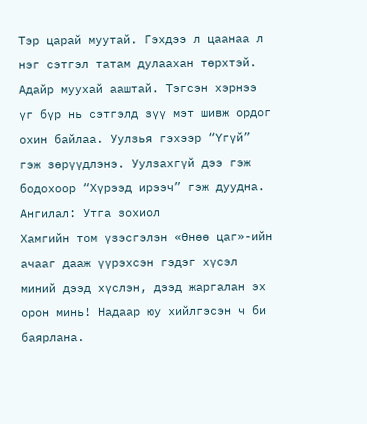Тэр царай муутай. Гэхдээ л цаанаа л нэг сэтгэл татам дулаахан төрхтэй. Адайр муухай ааштай. Тэгсэн хэрнээ үг бүр нь сэтгэлд зүү мэт шивж ордог охин байлаа. Уулзья гэхээр “Үгүй” гэж зөрүүдлэнэ. Уулзахгүй дээ гэж бодохоор “Хүрээд ирээч” гэж дуудна.
Ангилал: Утга зохиол
Хамгийн том үзэсгэлэн «Өнөө цаг»-ийн ачааг дааж үүрэхсэн гэдэг хүсэл миний дээд хүслэн, дээд жаргалан эх орон минь! Надаар юу хийлгэсэн ч би баярлана.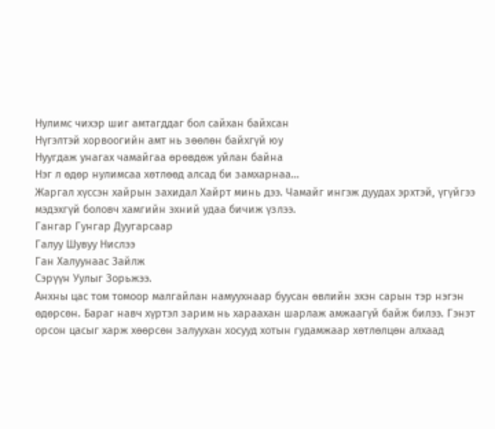Нулимс чихэр шиг амтагддаг бол сайхан байхсан
Нүгэлтэй хорвоогийн амт нь зөөлөн байхгүй юу
Нуугдаж унагах чамайгаа өрөвдөж уйлан байна
Нэг л өдөр нулимсаа хөтлөөд алсад би замхарнаа…
Жаргал хүссэн хайрын захидал Хайрт минь дээ. Чамайг ингэж дуудах эрхтэй, үгүйгээ мэдэхгүй боловч хамгийн эхний удаа бичиж үзлээ.
Гангар Гунгар Дуугарсаар
Галуу Шувуу Нислээ
Ган Халуунаас Зайлж
Сэрүүн Уулыг Зорьжээ.
Анхны цас том томоор малгайлан намуухнаар буусан өвлийн эхэн сарын тэр нэгэн өдөрсөн. Бараг навч хүртэл зарим нь хараахан шарлаж амжаагүй байж билээ. Гэнэт орсон цасыг харж хөөрсөн залуухан хосууд хотын гудамжаар хөтлөлцөн алхаад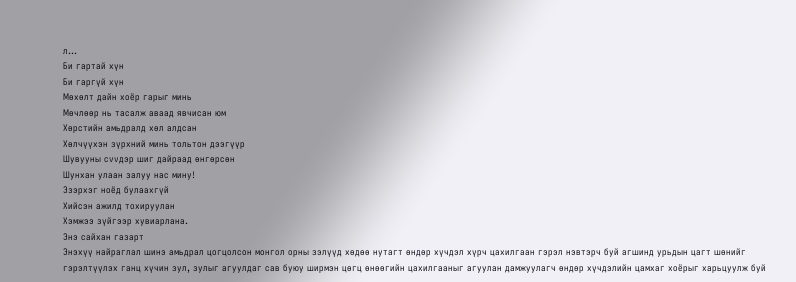л…
Би гартай хүн
Би гаргүй хүн
Мөхөлт дайн хоёр гарыг минь
Мөчлөөр нь тасалж аваад явчисан юм
Хөрстийн амьдралд хөл алдсан
Хөлчүүхэн зүрхний минь тольтон дээгүүр
Шувууны сvvдэр шиг дайраад өнгөрсөн
Шунхан улаан залуу нас мину!
Эзэрхэг ноёд булаахгүй
Хийсэн ажилд тохируулан
Хэмжээ зүйгээр хувиарлана.
Энэ сайхан газарт
Энэхүү найраглал шинэ амьдрал цогцолсон монгол орны зэлүүд хөдөө нутагт өндөр хүчдэл хүрч цахилгаан гэрэл нэвтэрч буй агшинд урьдын цагт шөнийг гэрэлтүүлэх ганц хүчин зул, зулыг агуулдаг сав буюу ширмэн цөгц өнөөгийн цахилгааныг агуулан дамжуулагч өндөр хүчдэлийн цамхаг хоёрыг харьцуулж буй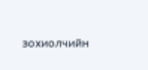зохиолчийн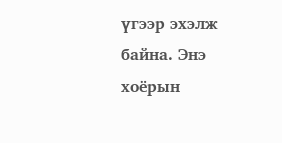үгээр эхэлж байна. Энэ хоёрын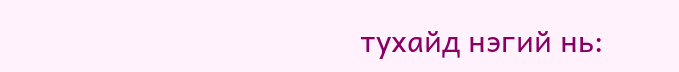тухайд нэгий нь: